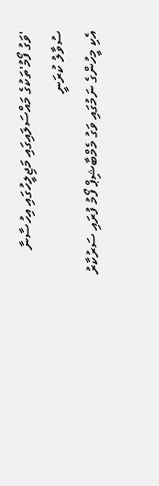'ވަގު ފޯމު'ތަކުގެ މައްސަލައިގައި މަޖިލީހުގައި އިހުސާނާ ސުވާލު ކުރަނީ
އެކި މީހުންގެ ނަމުގައި ވަގު މެމްބާޝިޕް ފޯމު ފުރައި ސަރުކާރު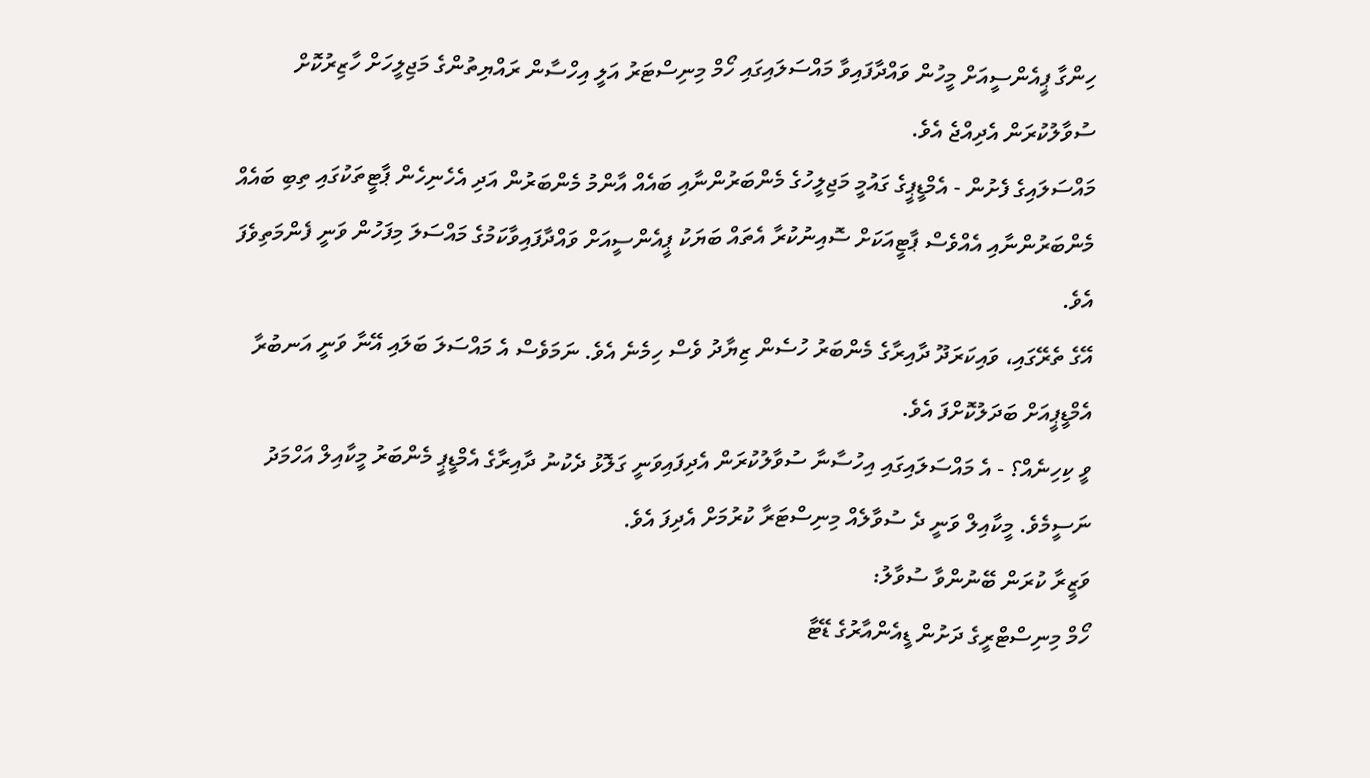ހިންގާ ޕީއެންސީއަށް މީހުން ވައްދާފައިވާ މައްސަލައިގައި ހޯމް މިނިސްޓަރު އަލީ އިހްސާން ރައްޔިތުންގެ މަޖިލީހަށް ހާޒިރުކޮށް ސުވާލުކުރަން އެދިއްޖެ އެވެ.
މައްސަލައިގެ ފެށުން - އެމްޑީޕީގެ ގައުމީ މަޖިލީހުގެ މެންބަރުންނާއި ބައެއް އާންމު މެންބަރުން އަދި އެހެނިހެން ޕާޓީތަކުގައި ތިބި ބައެއް މެންބަރުންނާއި އެއްވެސް ޕާޓީއަކަށް ސޮއިނުކުރާ އެތައް ބަޔަކު ޕީއެންސީއަށް ވައްދާފައިވާކަމުގެ މައްސަލަ މިފަހުން ވަނީ ފެންމަތިވެފަ އެވެ.
އޭގެ ތެރޭގައި، ވައިކަރަދޫ ދާއިރާގެ މެންބަރު ހުސެން ޒިޔާދު ވެސް ހިމެނެ އެވެ. ނަމަވެސް އެ މައްސަލަ ބަލައި އޭނާ ވަނީ އަނބުރާ އެމްޑީޕީއަށް ބަދަލުކޮށްފަ އެވެ.
ވީ ކިހިނެއް؟ - އެ މައްސަލައިގައި އިހުސާނާ ސުވާލުކުރަން އެދިފައިވަނީ ގަލޮޅު ދެކުނު ދާއިރާގެ އެމްޑީޕީ މެންބަރު މީކާއިލް އަހްމަދު ނަސީމެވެ. މީކާއިލް ވަނީ ދެ ސުވާލެއް މިނިސްޓަރާ ކުރުމަށް އެދިފަ އެވެ.
ވަޒީރާ ކުރަން ބޭނުންވާ ސުވާލު:
ހޯމް މިނިސްޓްރީގެ ދަށުން ޑީއެންއާރުގެ ޑޭޓާ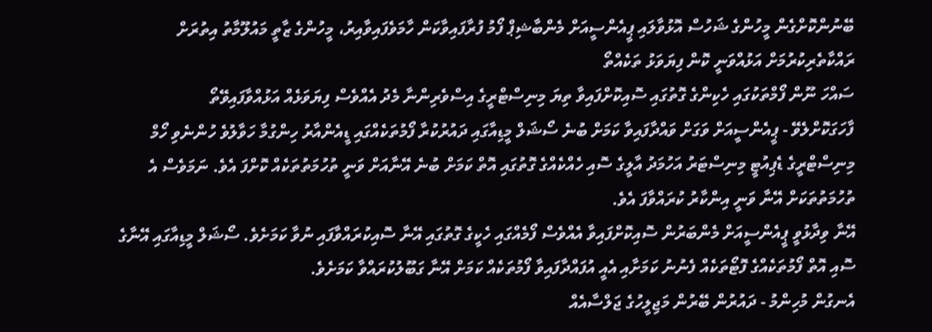ބޭނުންކޮށްގެން މީހުންގެ ޝަހުސް އޮޅުވާލައި ޕީއެންސީއަށް މެންބާޝިޕް ފޯމު ފުރާފައިވާކަން ހާމަވެފައިވާއިރު، މީހުންގެ ޒާތީ މައުލޫމާތު އިތުރަށް ރައްކާތެރިކުރުމަށް އަޅުއްވަނީ ކޮން ފިޔަވަޅު ތަކެއްތޯ
ސައްހަ ނޫން ފޯމްތަކުގައި ހެކިންގެ ގޮތުގައި ސޮއިކޮށްފައިވާ ތިޔަ މިނިސްޓްރީގެ އިސްވެރިންނާ މެދު އެއްވެސް ފިޔަވަޅެއް އަޅުއްވާފައިވޭތޯ
ފާހަގަކޮށްލެވޭ - ޕީއެންސީއަށް ވަގަށް ވައްދާފައިވާ ކަމަށް ބުނެ ސޯޝަލް މީޑިއާގައި ދައުރުކުރާ ފޯމުތަކެއްގައި ޑީއެންއާރު ހިންގުމާ ހަވާލުވެ ހުންނެވި ހޯމް މިނިސްޓްރީގެ ޑެޕިއުޓީ މިނިސްޓަރު އަހުމަދު އާލީގެ ސޮއި ހެއްކެއްގެ ގޮތުގައި އޮތް ކަމަށް ބުނެ އޭނާއަށް ވަނީ ތުހުމަތުތަކެއް ކޮށްފަ އެވެ. ނަމަވެސް އެ ތުހުމަތުތަކަށް އޭނާ ވަނީ އިންކާރު ކުރައްވާފަ އެވެ.
އޭނާ ވިދާޅުވީ ޕީއެންސީއަށް މެންބަރުން ސޮއިކޮށްފައިވާ އެއްވެސް ފޯމެއްގައި ހެކީގެ ގޮތުގައި އޭނާ ސޮއިކުރައްވާފައި ނުވާ ކަމަށެވެ. ސޯޝަލް މީޑިއާގައި އޭނާގެ ސޮއި އޮތް ފޯމުތަކެއްގެ ފޮޓޯތަކެއް ފެނުނު ކަމަށާއި އެއީ އުފައްދާފައިވާ ފޯމުތަކެއް ކަމަށް އޭނާ ގަބޫލުކުރައްވާ ކަމަށެވެ.
އެނގުން މުހިންމު - ދައުރުން ބޭރުން މަޖިލީހުގެ ޖަލްސާއެއް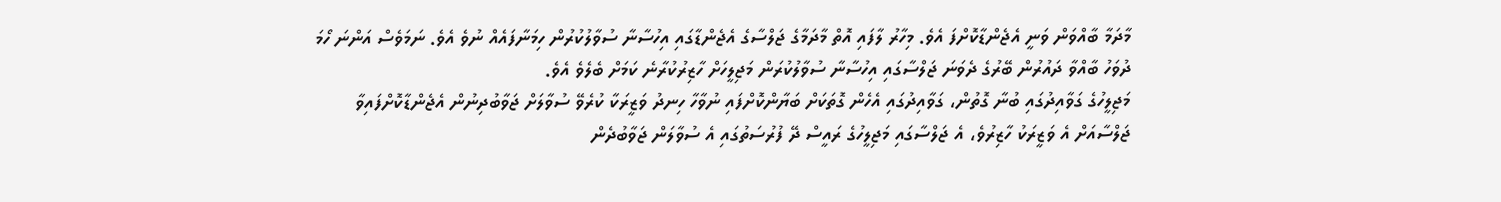މާދަމާ ބާއްވަން ވަނީ އެޖެންޑާކޮށްފަ އެވެ. މިހާރު ލާފައި އޮތް މާދަމާގެ ޖަލްސާގެ އެޖެންޑާގައި އިހުސާނާ ސުވާލުކުރުން ހިމަނާފައެއް ނުވެ އެވެ. ނަމަވެސް އަންނަ ހޯމަ ދުވަހު ބާއްވާ ދައުރުން ބޭރުގެ ދެވަނަ ޖަލްސާގައި އިހުސާނާ ސުވާލުކުރަން މަޖިލީހަށް ހާޒިރުކުރާނެ ކަމަށް ބެލެވެ އެވެ.
މަޖިލީހުގެ ގަވާއިދުގައި ބުނާ ގޮތުން، ގަވާއިދުގައި އެހެން ގޮތަކަށް ބަޔާންކޮށްފައި ނުވާހާ ހިނދު ވަޒީރަކާ ކުރެވޭ ސުވާލަށް ޖަވާބުދިނުން އެޖެންޑާކޮށްފައިވާ ޖަލްސާއަށް އެ ވަޒީރަކު ހާޒިރުވެ، އެ ޖަލްސާގައި މަޖިލީހުގެ ރައީސް ދޭ ފުރުސަތުގައި އެ ސުވާލަން ޖަވާބުދެން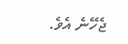ޖެހޭނެ އެވެ.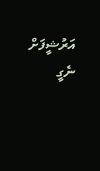އަރުޝީފަށް ނެގީ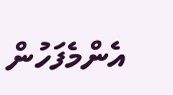އެންމެފަހުން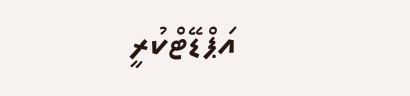އަޕްޑޭޓްކުރީ